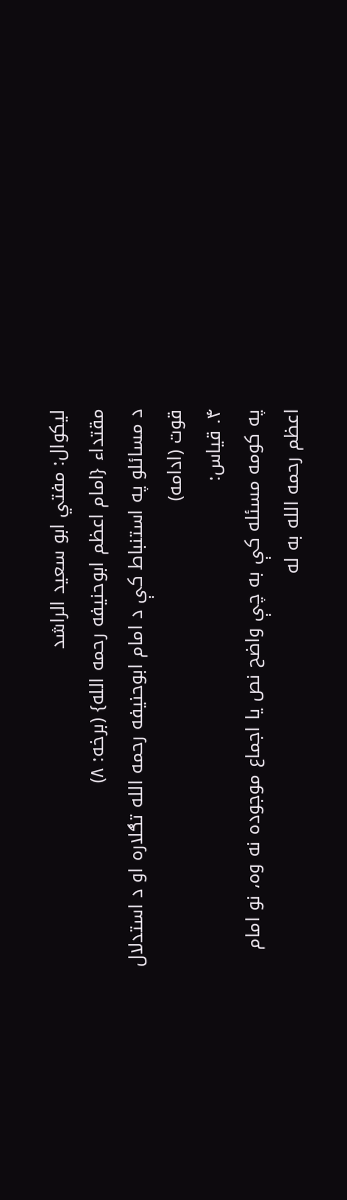لیکوال: مفتي ابو سعيد الراشد
مقتداء {امام اعظم ابوحنیفه رحمه الله} (برخه: ۸)
د مسائلو په استنباط کې د امام ابوحنیفه رحمه الله تګلاره او د استدلال قوت (ادامه)
۴. قیاس:
په کومه مسئله کې به چې واضح نص یا اجماع موجوده نه وه، نو امام اعظم رحمه الله به له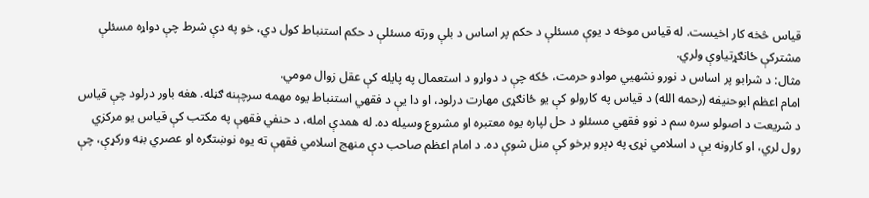قیاس څخه کار اخيست. له قیاس موخه د یوې مسئلې د حکم پر اساس د بلې ورته مسئلې د حکم استنباط کول دي، خو په دې شرط چې دواړه مسئلې مشترکې ځانګړتیاوې ولري.
مثال: د شرابو پر اساس د نورو نشهيي موادو حرمت، ځکه چې د دواړو د استعمال په پایله کې عقل زوال مومي.
امام اعظم ابوحنیفه (رحمه الله) د قیاس په کارولو کې یو ځانګړی مهارت درلود، او دا یې د فقهي استنباط یوه مهمه سرچېنه ګڼله. هغه باور درلود چې قیاس د شریعت د اصولو سره سم د نوو فقهي مسئلو د حل لپاره یوه معتبره او مشروع وسیله ده. له همدې امله، د حنفي فقهې په مکتب کې قیاس یو مرکزي رول لري، او کارونه یې د اسلامي نړۍ په ډېرو برخو کې منل شوې ده. د امام اعظم صاحب دې منهج اسلامي فقهې ته یوه نوښتګره او عصري بڼه ورکړې، چې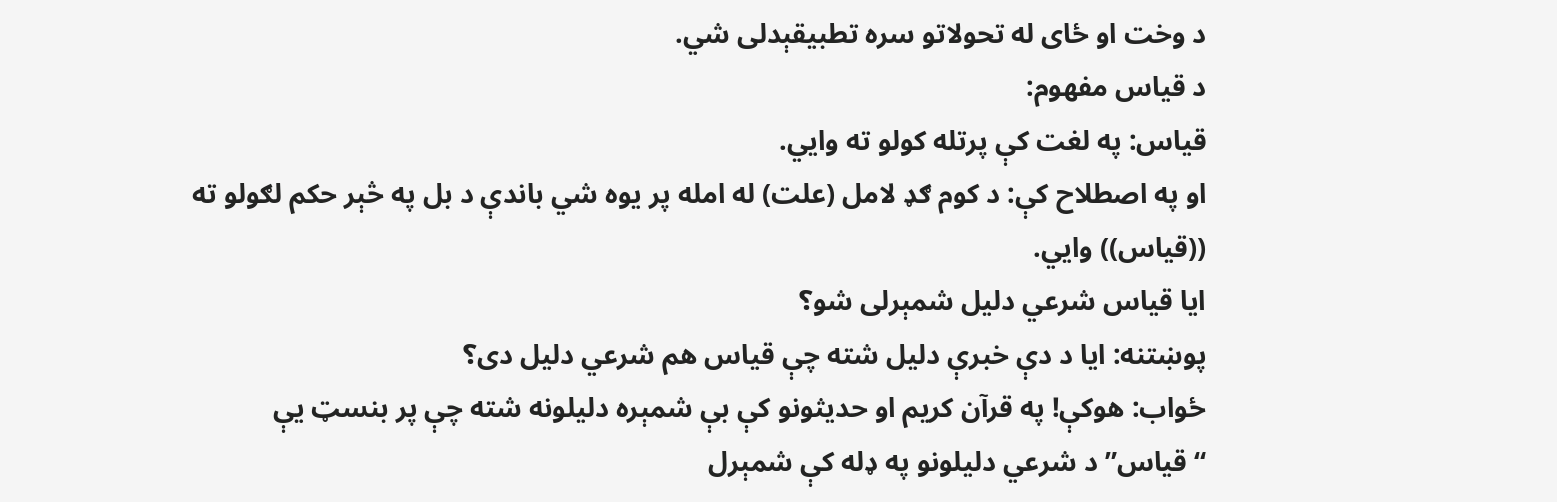د وخت او ځای له تحولاتو سره تطبیقېدلی شي.
د قیاس مفهوم:
قیاس: په لغت کې پرتله کولو ته وايي.
او په اصطلاح کې: د کوم ګډ لامل (علت) له امله پر یوه شي باندې د بل په څېر حکم لګولو ته ((قیاس)) وايي.
ايا قياس شرعي دليل شمېرلی شو؟
پوښتنه: ایا د دې خبرې دلیل شته چې قیاس هم شرعي دلیل دی؟
ځواب: هوکې! په قرآن کریم او حدیثونو کې بې شمېره دلیلونه شته چې پر بنسټ يې “قیاس” د شرعي دلیلونو په ډله کې شمېرل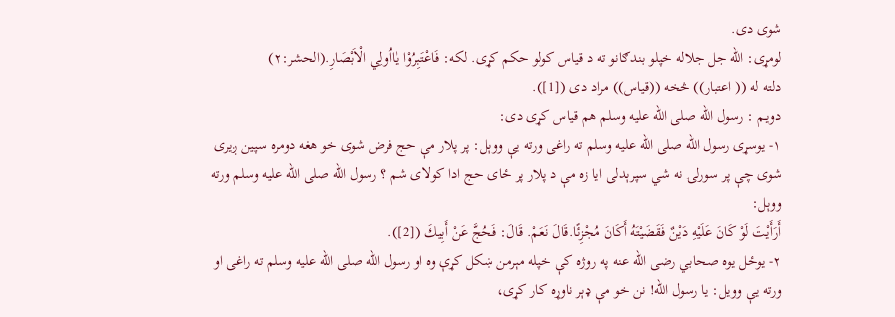شوی دی.
لومړی: الله جل جلاله خپلو بندګانو ته د قیاس کولو حکم کړی. لکه: فَاعْتَبِرُوْا يٰااُولِي الْاَبْصَارِ.(الحشر:۲)
دلته له (( اعتبار)) څخه ((قیاس)) مراد دی ([1]).
دويـم : رسول الله صلی الله علیه وسلم هم قیاس کړی دی:
۱- یوسړی رسول الله صلی الله علیه وسلم ته راغی ورته يې ووېل: پر پلار مې حج فرض شوی خو هغه دومره سپین ږيری شوی چې پر سورلۍ نه شي سپرېدلی ایا زه مې د پلار پر ځای حج ادا کولای شم ؟ رسول الله صلی الله علیه وسلم ورته ووېل:
أَرَأَيْتَ لَوْ كَانَ عَلَيْهِ دَيْنٌ فَقَضَيْتَهُ أَكَانَ مُجْزِئًا.قَالَ نَعَمْ. قَالَ: فَحُجَّ عَنْ أَبِيكَ ([2]).
۲- يوځل یوه صحابي رضی الله عنه په روژه کې خپله مېرمن ښکل کړې وه او رسول الله صلی الله علیه وسلم ته راغی او ورته یې وویل: یا رسول الله! نن خو مې ډېر ناوړه کار کړی،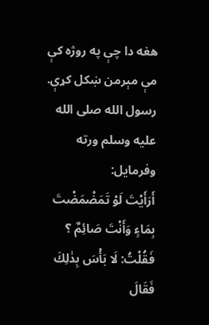هغه دا چې په روژه کې مې مېرمن ښکل کړې.
رسول الله صلی الله علیه وسلم ورته وفرمایل:
أَرَأَيْتَ لَوْ تَمَضْمَضْتَ بِمَاءٍ وَأَنْتَ صَائِمٌ ؟ فَقُلْتُ: لَا بَأْسَ بِذٰلِكَ فَقَالَ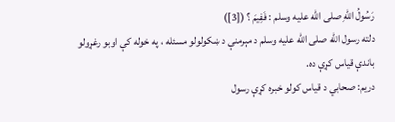رَسُولُ اللهِ صلی الله عليه وسلم : فَفِيمَ ؟ ([3])
دلته رسول الله صلی الله علیه وسلم د مېرمنې د ښکولولو مسئله ، په خوله کې اوبو رغړولو باندې قیاس کړې ده.
دريم: صحابي د قیاس کولو خبره کړې رسول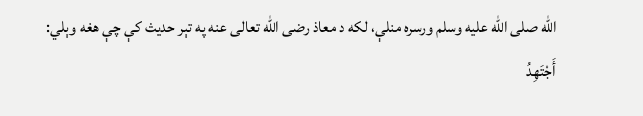الله صلى الله عليه وسلم ورسره منلې، لکه د معاذ رضی الله تعالی عنه په تېر حديث کې چې هغه وېلي:
أَجْتَهِدُ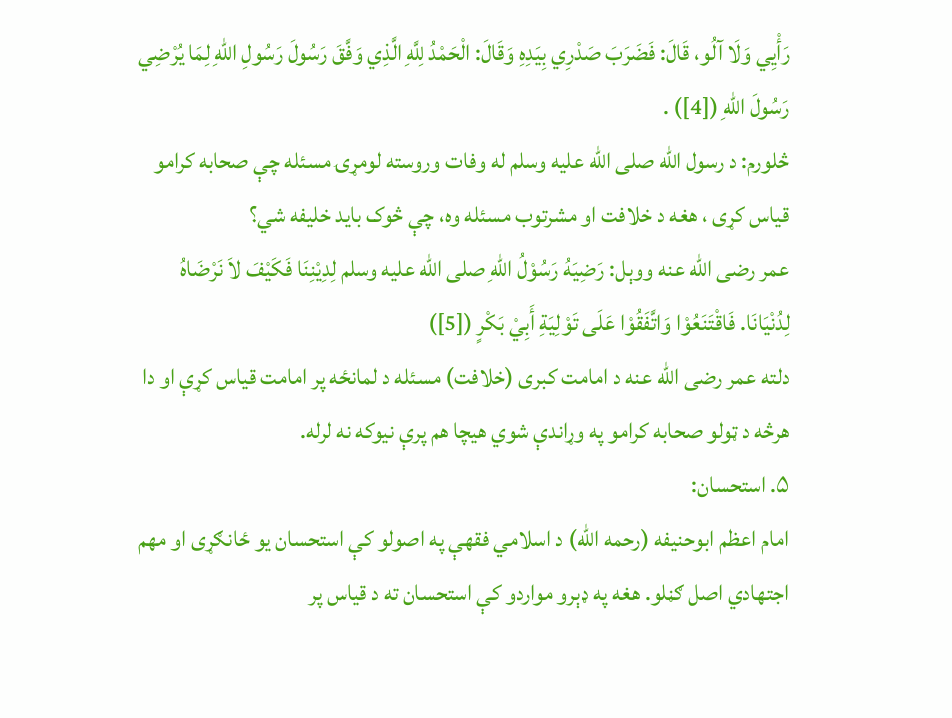رَأْيِي وَلَا آلُو، قَالَ: فَضَرَبَ صَدْرِي بِيَدِهِ وَقَالَ: الْحَمْدُ لِلَّهِ الَّذِي وَفَّقَ رَسُولَ رَسُولِ اللهِ لِمَا يُرْضِي رَسُولَ اللهِ ([4]) .
څلورم: د رسول الله صلى الله عليه وسلم له وفات وروسته لومړۍ مسئله چې صحابه کرامو قیاس کړی ، هغه د خلافت او مشرتوب مسئله وه، چې څوک باید خلیفه شي؟
عمر رضی الله عنه ووېل: رَضِيَهُ رَسُوْلُ اللهِ صلی الله عليه وسلم لِدِيْنِنَا فَكَيْفَ لاَ نَرْضَاهُ لِدُنْيَانَا. فَاقْتَنَعُوْا وَاتَّفَقُوْا عَلَى تَوْلِيَةِ أَبِيْ بَكْرٍ ([5])
دلته عمر رضی الله عنه د امامت کبری (خلافت) مسئله د لمانځه پر امامت قیاس کړې او دا هرڅه د ټولو صحابه کرامو په وړاندې شوي هيچا هم پرې نیوکه نه لرله.
۵. استحسان:
امام اعظم ابوحنیفه (رحمه الله) د اسلامي فقهې په اصولو کې استحسان یو ځانګړی او مهم اجتهادي اصل ګڼلو. هغه په ډېرو مواردو کې استحسان ته د قیاس پر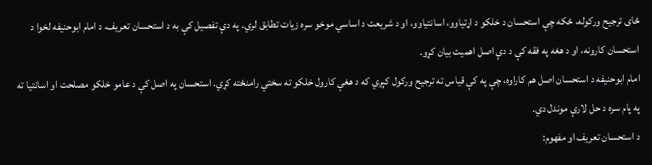ځای ترجیح ورکوله، ځکه چې استحسان د خلکو د اړتیاوو، اسانتیاوو، او د شریعت د اساسي موخو سره زیات تطابق لري. په دې تفصیل کې به د استحسان تعریف، د امام ابوحنیفه لخوا د استحسان کارونه، او د هغه په فقه کې د دې اصل اهمیت بیان کړو.
امام ابوحنیفه د استحسان اصل هم کاراوه، چې په کې قیاس ته ترجیح ورکول کېږي که د هغې کارول خلکو ته سختي رامنځته کړي. استحسان په اصل کې د عامو خلکو مصلحت او اسانتیا ته په پام سره د حل لارې موندل دي.
د استحسان تعریف او مفهوم: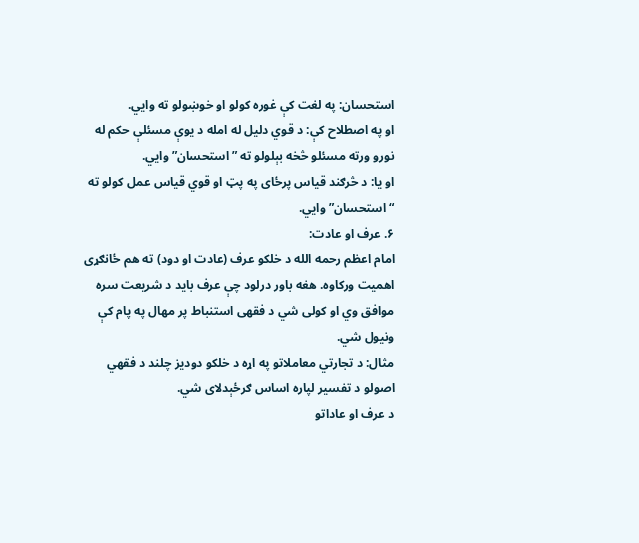استحسان: په لغت کې غوره کولو او خوښولو ته وايي.
او په اصطلاح کې: د قوي دلیل له امله د يوې مسئلې حکم له نورو ورته مسئلو څخه بېلولو ته ” استحسان” وايي.
او یا: د څرګند قیاس پرځای په پټ او قوي قیاس عمل کولو ته “استحسان” وايي.
۶. عرف او عادت:
امام اعظم رحمه الله د خلکو عرف (عادت او دود) ته هم ځانګړی اهمیت ورکاوه. هغه باور درلود چې عرف باید د شریعت سره موافق وي او کولی شي د فقهی استنباط پر مهال په پام کې ونیول شي.
مثال: د تجارتي معاملاتو په اړه د خلکو دودیز چلند د فقهي اصولو د تفسیر لپاره اساس ګرځېدلای شي.
د عرف او عاداتو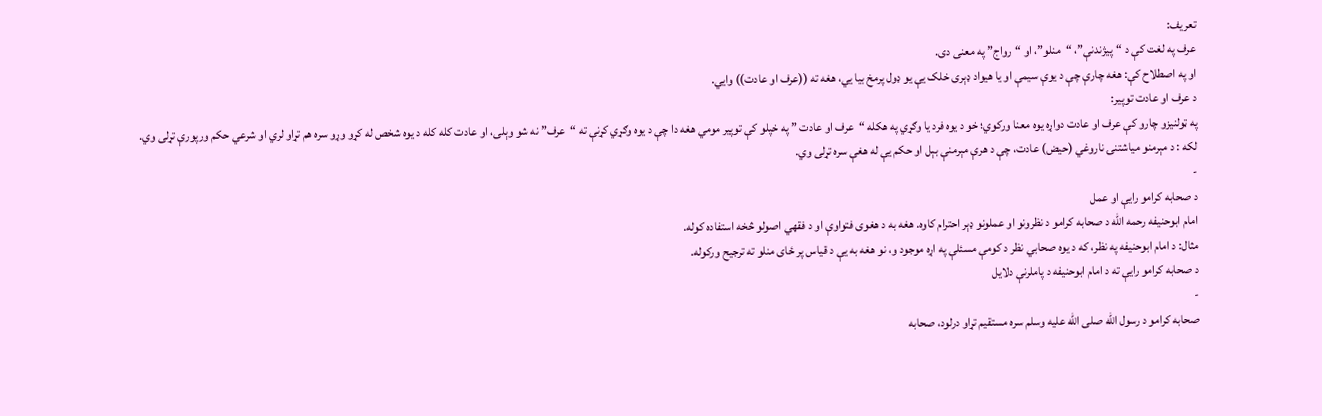تعریف:
عرف په لغت کې د “پیژندنې”، “منلو”، او “رواج” په معنی دی.
او په اصطلاح کې: هغه چارې چې د یوې سيمې او یا هیواد ډېری خلک يې يو ډول پرمخ بیا يي، هغه ته ((عرف او عادت)) وايي.
د عرف او عادت توپير:
په ټولنیزو چارو کې عرف او عادت دواړه یوه معنا ورکوي؛ خو د یوه فرد یا وګړي په هکله “عرف او عادت ” په خپلو کې توپیر مومي هغه دا چې د یوه وګړي کړنې ته “عرف” نه شو وېلی، او عادت کله کله د یوه شخص له کړو وړو سره هم تړاو لري او شرعي حکم ورپورې تړلی وي.
لکه : د مېرمنو میاشتنۍ ناروغي (حیض) عادت، چې د هرې مېرمنې بېل او حکم يې له هغې سره تړلی وي.
-
د صحابه کرامو رایې او عمل
امام ابوحنیفه رحمه الله د صحابه کرامو د نظرونو او عملونو ډېر احترام کاوه. هغه به د هغوی فتواوې او د فقهي اصولو څخه استفاده کوله.
مثال: د امام ابوحنیفه په نظر، که د یوه صحابي نظر د کومې مسئلې په اړه موجود و، نو هغه به یې د قیاس پر ځای منلو ته ترجیح ورکوله.
د صحابه کرامو رایې ته د امام ابوحنیفه د پاملرنې دلایل
-
صحابه کرامو د رسول الله صلى الله عليه وسلم سره مستقیم تړاو درلود، صحابه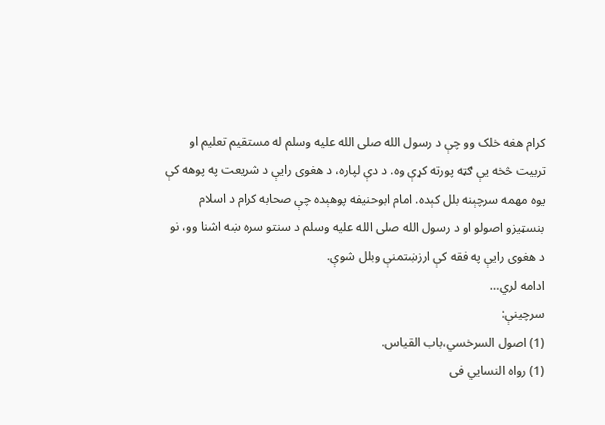کرام هغه خلک وو چې د رسول الله صلى الله عليه وسلم له مستقیم تعلیم او تربیت څخه یې ګټه پورته کړې وه. د دې لپاره، د هغوی رایې د شریعت په پوهه کې یوه مهمه سرچېنه بلل کېده. امام ابوحنیفه پوهېده چې صحابه کرام د اسلام بنسټیزو اصولو او د رسول الله صلى الله عليه وسلم د سنتو سره ښه اشنا وو، نو د هغوی رایې په فقه کې ارزښتمنې وبلل شوې.
ادامه لري…
سرچینې:
(1) اصول السرخسي،باب القياس.
(1) رواه النسايي فی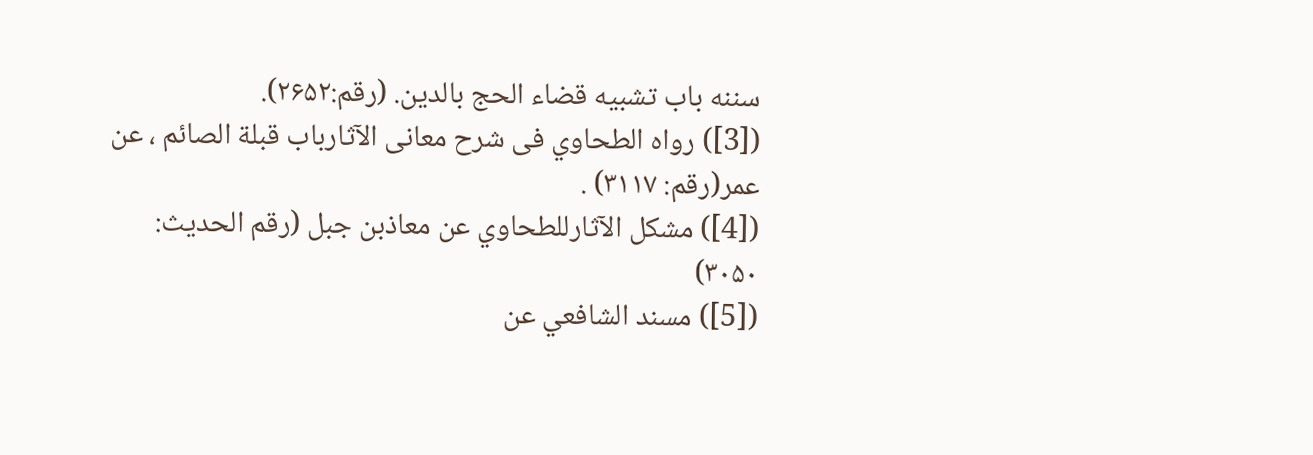سننه باب تشبيه قضاء الحج بالدين. (رقم:۲۶۵۲).
([3]) رواه الطحاوي فی شرح معانی الآثارباب قبلة الصائم ، عن عمر(رقم: ۳۱۱۷) .
([4]) مشكل الآثارللطحاوي عن معاذبن جبل (رقم الحديث: ۳۰۵۰)
([5]) مسند الشافعي عن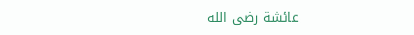عائشة رضی الله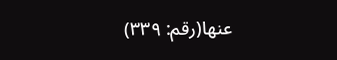عنها(رقم: ۳۳۹)